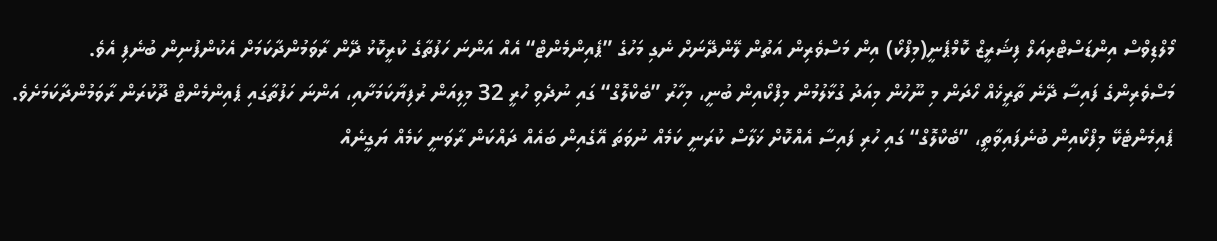މޯލްޑިވްސް އިންޑަސްޓްރިއަލް ފިޝަރީޒް ކޮމްޕެނީ(މިފްކޯ) އިން މަސްވެރިން އަތުން ލޭންދޭނަށް ނެގި މަހުގެ ”ޕެއިންމެންޓް“ އެއް އަންނަ ހަފުތާގެ ކުރީކޮޅު ދޭން ރާވަމުންދާކަމަށް އެކުންފުނިން ބުނެފި އެވެ.
މަސްވެރިންގެ ފައިސާ ދޭނެ ތާރީޚެއް ހޯދަން މި ނޫހުން މިއަދު ގުޅާލުމުން މިފްކޯއިން ބުނީ، މިހާރު ”ބެކްލޮގް“ ގައި ނުދެވި ހުރީ 32 މިލިއަން ރުފިޔާކަމަށާއި، އަންނަ ހަފުތާގައި ޕެއިންމެންޓް ދޫކުރަން ރާވަމުންދާކަމަށެވެ. ޕެއިމެންޓެކޭ މިފްކޯއިން ބުނެފައިވާތީ، ”ބެކްލޮގް“ ގައި ހުރި ފައިސާ އެއްކޮށް ޚަލާސް ކުރަނީ ކަމެއް ނުވަތަ އޭގެއިން ބައެއް ދައްކަން ރާވަނީ ކަމެއް ޔަގީނެއް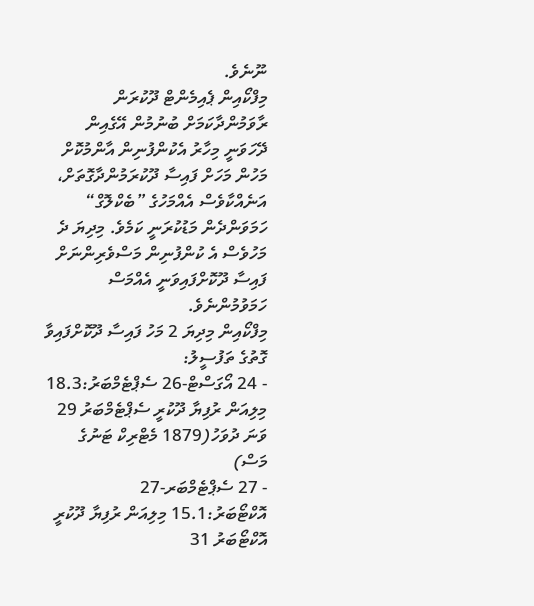ނޫނެވެ.
މިފްކޯއިން ޕެއިމެންޓް ދޫކުރަން ރާވަމުންދާކަމަށް ބުނުމުން އޭގެއިން ދޭހަވަނީ މިހާރު އެކުންފުނިން އާންމުކޮށް މަހުން މަހަށް ފައިސާ ދޫކުރަމުންދާގޮތަށް، އަނެއްކާވެސް އެއްމަހުގެ ”ބެކްލޮގް“ ހަމަވަންދެން މަޑުކުރަނީ ކަމެވެ. މިދިޔަ ދެ މަހުވެސް އެ ކުންފުނިން މަސްވެރިންނަށް ފައިސާ ދޫކޮށްފައިވަނީ އެއްމަސް ހަމަވުމުންނެވެ.
މިފްކޯއިން މިދިޔަ 2 މަހު ފައިސާ ދޫކޮށްފައިވާ ގޮތުގެ ތަފުސީލު:
- 24 އޯގަސްޓް-26 ސެޕްޓެމްބަރު:18.3 މިލިއަން ރުފިޔާ ދޫކުރީ ސެޕްޓެމްބަރު 29 ވަނަ ދުވަހު(1879 މެޓްރިކް ޓަނުގެ މަސް)
- 27 ސެޕްޓެމްބަރ-27 އޮކްޓޯބަރު:15.1 މިލިއަން ރުފިޔާ ދޫކުރީ އޮކްޓޯބަރު 31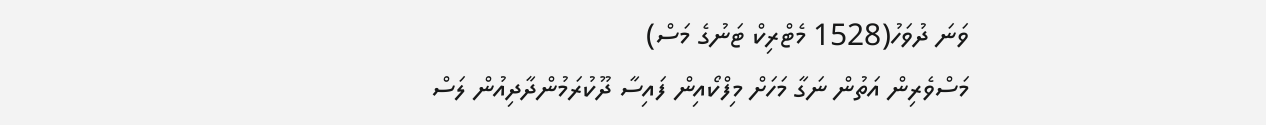ވަނަ ދުވަހު(1528 މެޓްރިކް ޓަނުގެ މަސް)
މަސްވެރިން އަތުން ނަގާ މަހަށް މިފްކޯއިން ފައިސާ ދޫކުރަމުންދާދިއުން ލަސް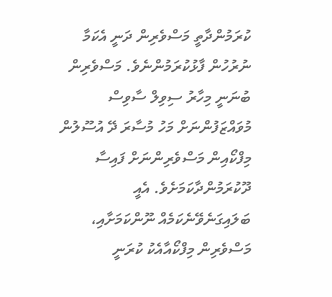ކުރަމުންދާތީ މަސްވެރިން ދަނީ އެކަމާ ނުރުހުން ފާޅުކުރަމުންނެވެ. މަސްވެރިން ބުނަނީ މިހާރު ސިވިލް ސާވިސް މުވައްޒަފުންނަށް މަހު މުސާރަ ދޭ އުސޫލުން މިފްކޯއިން މަސްވެރިންނަށް ފައިސާ ދޫކުރަމުންދާކަމަށެވެ. އެއީ ބަލައިގަނެވޭނެކަމެއް ނޫންކަމަށާއި، މަސްވެރިން މިފްކޯއާއެކު ކުރަނީ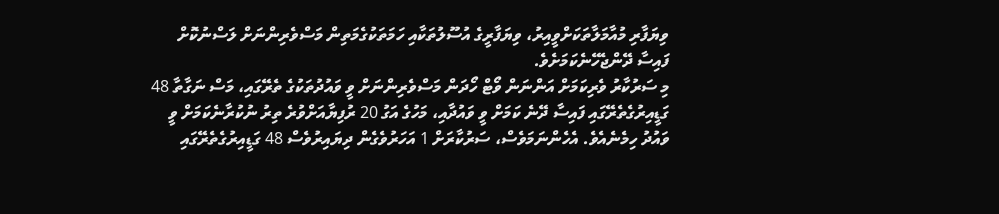ވިޔަފާރި މުއާމަލާތަކަށްވީއިރު، ވިޔަފާރީގެ އުސޫލުތަކާއި ހަމަތަކުގެމަތިން މަސްވެރިންނަށް ލަސްނުކޮށް ފައިސާ ދޭންޖެހޭނެކަމަށެވެ.
މި ސަރުކާރު ވެރިކަމަށް އަންނަން ވޯޓް ހޯދަން މަސްވެރިންނަށް ވީ ވައުދުތަކުގެ ތެރޭގައި، މަސް ނަގާތާ 48 ގަޑީއިރުގެތެރޭގައި ފައިސާ ދޭނެ ކަމަށް ވީ ވައުދާއި، މަހުގެ އަގު 20 ރުފިޔާއަށްވުރެ ތިރު ނުކުރާނެކަމަށް ވީ ވައުދު ހިމެނެއެވެ. އެހެންނަމަވެސް، ސަރުކާރަށް 1 އަހަރުވެގެން ދިޔައިރުވެސް 48 ގަޑީއިރުގެތެރޭގައި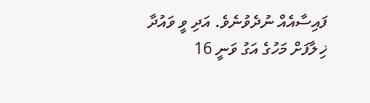ފައިސާއެއް ނުދެވުނެވެ. އަދި ވީ ވައުދާ ޚިލާފަށް މަހުގެ އަގު ވަނީ 16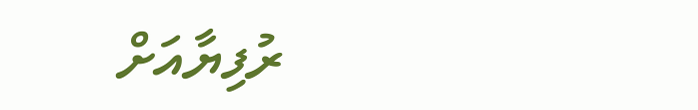ރުފިޔާއަށް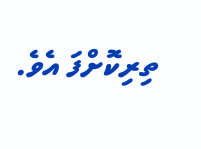ތިރިކޮށްފަ އެވެ.